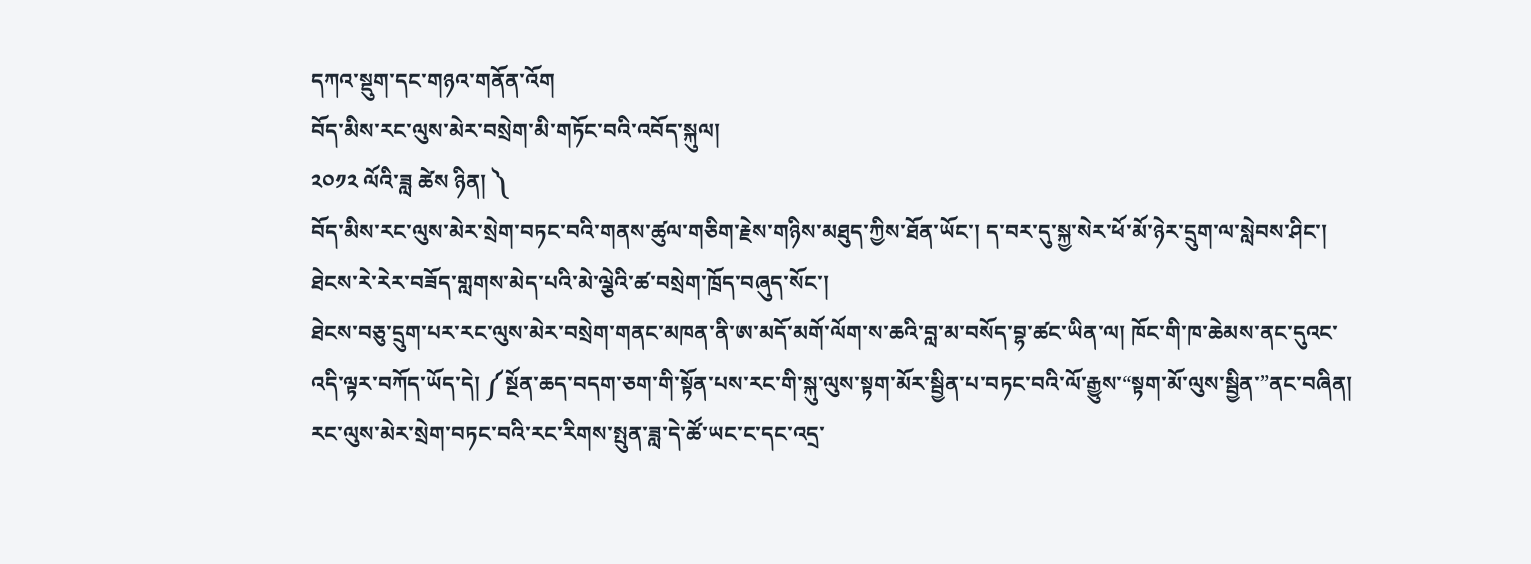དཀའ་སྡུག་དང་གཉའ་གནོན་འོག
བོད་མིས་རང་ལུས་མེར་བསྲེག་མི་གཏོང་བའི་འབོད་སྐུལ།
༢༠༡༢ ལོའི་ཟླ ཚེས ཉིན། ༽
བོད་མིས་རང་ལུས་མེར་སྲེག་བཏང་བའི་གནས་ཚུལ་གཅིག་རྗེས་གཉིས་མཐུད་ཀྱིས་ཐོན་ཡོང་། ད་བར་དུ་སྐྱ་སེར་ཕོ་མོ་ཉེར་དྲུག་ལ་སླེབས་ཤིང་། ཐེངས་རེ་རེར་བཟོད་གླགས་མེད་པའི་མེ་ལྕེའི་ཚ་བསྲེག་ཁྲོད་བཞུད་སོང་།
ཐེངས་བཅུ་དྲུག་པར་རང་ལུས་མེར་བསྲེག་གནང་མཁན་ནི་ཨ་མདོ་མགོ་ལོག་ས་ཆའི་བླ་མ་བསོད་བྷ་ཚང་ཡིན་ལ། ཁོང་གི་ཁ་ཆེམས་ནང་དུའང་འདི་ལྟར་བཀོད་ཡོད་དེ། ༼སྔོན་ཆད་བདག་ཅག་གི་སྟོན་པས་རང་གི་སྐུ་ལུས་སྟག་མོར་སྦྱིན་པ་བཏང་བའི་ལོ་རྒྱུས་“སྟག་མོ་ལུས་སྦྱིན་”ནང་བཞིན། རང་ལུས་མེར་སྲེག་བཏང་བའི་རང་རིགས་སྤུན་ཟླ་དེ་ཚོ་ཡང་ང་དང་འདྲ་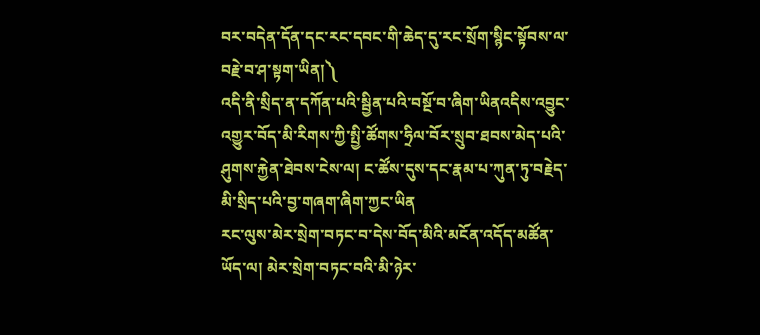བར་བདེན་དོན་དང་རང་དབང་གི་ཆེད་དུ་རང་སྲོག་སྙིང་སྟོབས་ལ་བརྗེ་བ་ཤ་སྟག་ཡིན།༽
འདི་ནི་སྲིད་ན་དཀོན་པའི་སྦྱིན་པའི་བསྔོ་བ་ཞིག་ཡིནའདིས་འབྱུང་འགྱུར་བོད་མི་རིགས་ཀྱི་སྤྱི་ཚོགས་ཧྲིལ་བོར་སྲུབ་ཐབས་མེད་པའི་ཤུགས་རྐྱེན་ཐེབས་ངེས་ལ། ང་ཚོས་དུས་དང་རྣམ་པ་ཀུན་ཏུ་བརྗེད་མི་སྲིད་པའི་བྱ་གཞག་ཞིག་ཀྱང་ཡིན
རང་ལུས་མེར་སྲེག་བཏང་བ་དེས་བོད་མིའི་མངོན་འདོད་མཚོན་ཡོད་ལ། མེར་སྲེག་བཏང་བའི་མི་ཉེར་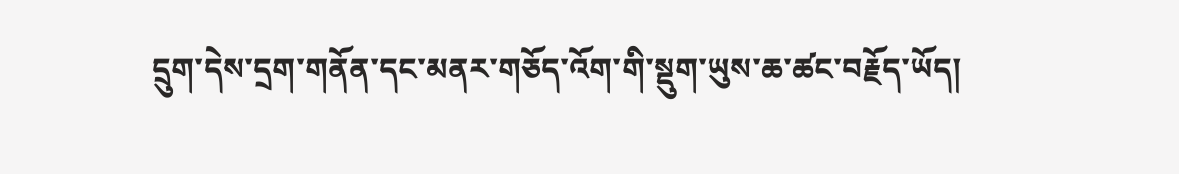དྲུག་དེས་དྲག་གནོན་དང་མནར་གཅོད་འོག་གི་སྡུག་ཡུས་ཆ་ཚང་བརྗོད་ཡོད།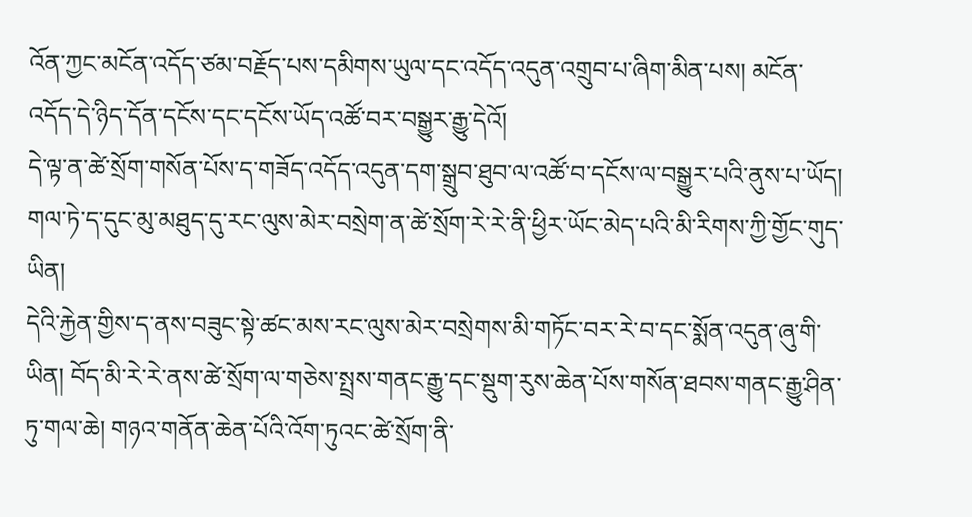འོན་ཀྱང་མངོན་འདོད་ཙམ་བརྗོད་པས་དམིགས་ཡུལ་དང་འདོད་འདུན་འགྲུབ་པ་ཞིག་མིན་པས། མངོན་འདོད་དེ་ཉིད་དོན་དངོས་དང་དངོས་ཡོད་འཚོ་བར་བསྒྱུར་རྒྱུ་དེའོ།
དེ་ལྟ་ན་ཚེ་སྲོག་གསོན་པོས་ད་གཟོད་འདོད་འདུན་དག་སྒྲུབ་ཐུབ་ལ་འཚོ་བ་དངོས་ལ་བསྒྱུར་པའི་ནུས་པ་ཡོད། གལ་ཏེ་ད་དུང་མུ་མཐུད་དུ་རང་ལུས་མེར་བསྲེག་ན་ཚེ་སྲོག་རེ་རེ་ནི་ཕྱིར་ཡོང་མེད་པའི་མི་རིགས་ཀྱི་གྱོང་གུད་ཡིན།
དེའི་རྐྱེན་གྱིས་ད་ནས་བཟུང་སྟེ་ཚང་མས་རང་ལུས་མེར་བསྲེགས་མི་གཏོང་བར་རེ་བ་དང་སྨོན་འདུན་ཞུ་གི་ཡིན། བོད་མི་རེ་རེ་ནས་ཚེ་སྲོག་ལ་གཅེས་སྤྲས་གནང་རྒྱུ་དང་སྡུག་རུས་ཆེན་པོས་གསོན་ཐབས་གནང་རྒྱུ་ཤིན་ཏུ་གལ་ཆེ། གཉའ་གནོན་ཆེན་པོའི་འོག་ཏུའང་ཚེ་སྲོག་ནི་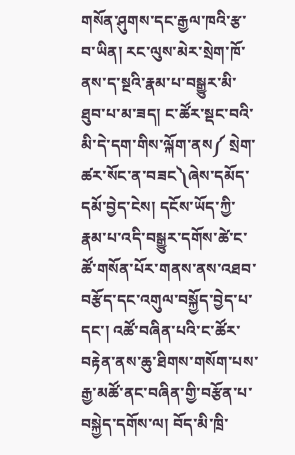གསོན་ཤུགས་དང་རྒྱལ་ཁའི་རྩ་བ་ཡིན། རང་ལུས་མེར་སྲེག་ཁོ་ནས་ད་སྔའི་རྣམ་པ་བསྒྱུར་མི་ཐུབ་པ་མ་ཟད། ང་ཚོར་སྡང་བའི་མི་དེ་དག་གིས་ལྐོག་ནས༼ སྲེག་ཚར་སོང་ན་བཟང༽ཞེས་དམོད་དམོ་བྱེད་ངེས། དངོས་ཡོད་ཀྱི་རྣམ་པ་འདི་བསྒྱུར་དགོས་ཚེ་ང་ཚོ་གསོན་པོར་གནས་ནས་འཐབ་བརྩོད་དང་འགུལ་བསྐྱོད་བྱེད་པ་དང་། འཚོ་བཞིན་པའི་ང་ཚོར་བརྟེན་ནས་ཆུ་ཐིགས་གསོག་པས་རྒྱ་མཚོ་ནང་བཞིན་གྱི་བརྩོན་པ་བསྐྱེད་དགོས་ལ། བོད་མི་ཁྲི་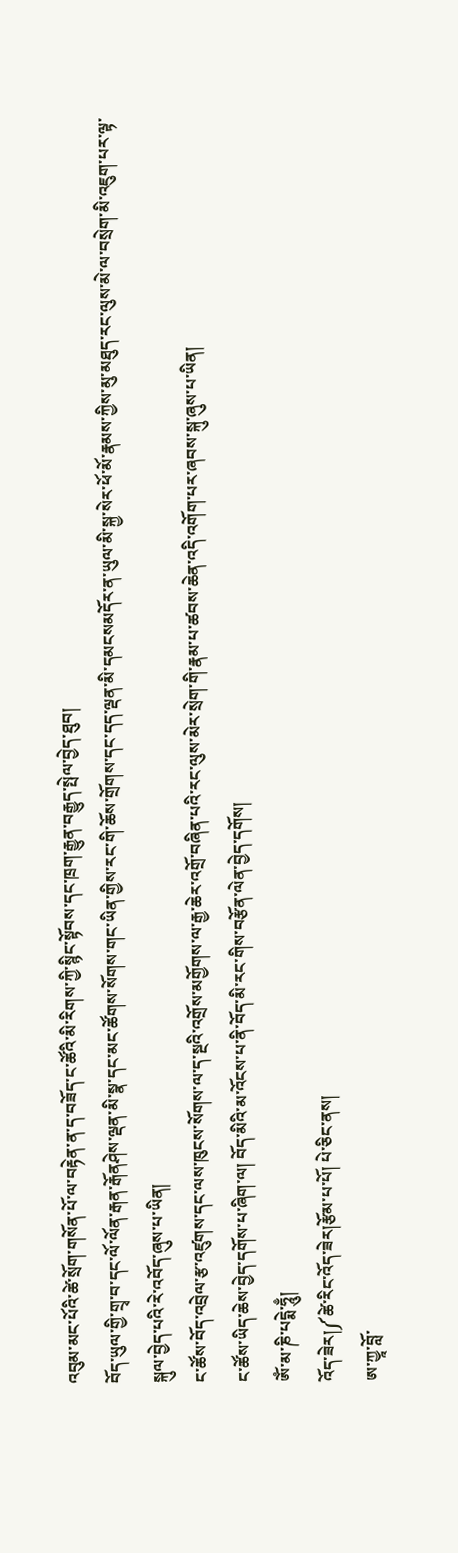འབུམ་མང་པོའི་ཚེ་སྲོག་གསོན་པོ་ལ་བརྟེན་ན་ད་བཟོད་ང་ཚོའི་མི་རིགས་ཀྱི་སྙིང་སྟོབས་དང་ཁྲག་རྒྱུན་བརྒྱུད་སྤེལ་བྱེད་ཐུབ།
བོད་ཡུལ་གྱི་གྲྭ་བ་དང་ལོ་ལོན་རྒན་རྒོནཤེས་ལྡན་མི་སྣ་དང་མང་ཚོགས་སོགས་གང་ཡིན་གྱིས་རང་གི་ཆོས་གྲོགས་དང་དད་ལྡན་མི་དམངསམདོར་ན་ཡུལ་མི་སྐྱ་སེར་ཕོ་མོ་རྣམས་ཀྱིས་མུ་མཐུད་རང་ལུས་མེ་ལ་བསྲེག་མི་འཇུག་པར་ལྟ་སྐུལ་བྱེད་པའི་རེ་འབོད་ཞུས་པ་ཡིན།
ང་ཚོས་བོད་འབྲེལ་རྩ་འཛུགས་དང་ལས་ཁུངས་སོགས་ལ་ད་སྔའི་འགྲོས་མགྱོགས་ལ་རྒྱ་ཆེར་འགྲོ་བཞིན་པའི་རང་ལུས་མེར་སྲེག་གི་རྣམ་པ་ཚབས་ཆེན་འདི་འགོག་པར་ཞབས་སྐུ་ཞུས་པ་ཡིན།
ང་ཚོས་ཡིད་ཆེས་བྱེད་དགོས་པ་ཞིག་ལ། བོད་མིའི་མ་འོངས་པ་ནི་བོད་མི་རང་གིས་བརྩོན་ལེན་བྱེད་དགོས།
ཨོཾ་མ་ཎི་པདྨེ་ཧཱུྃ།
འོད་ཟེར།༼ཚེ་རིང་འོད་ཟེར།རྩོམ་པ་པོ། པེ་ཅིང་ནས།
ཨ་ཀྱཱ་བློ་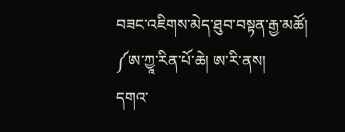བཟང་འཇིགས་མེད་ཐུབ་བསྟན་རྒྱ་མཚོ། ༼ཨ་ཀྱཱ་རིན་པོ་ཆེ། ཨ་རི་ནས།
དགའ་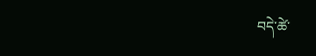བདེ་ཚེ་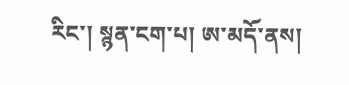རིང་། སྙན་ངག་པ། ཨ་མདོ་ནས།